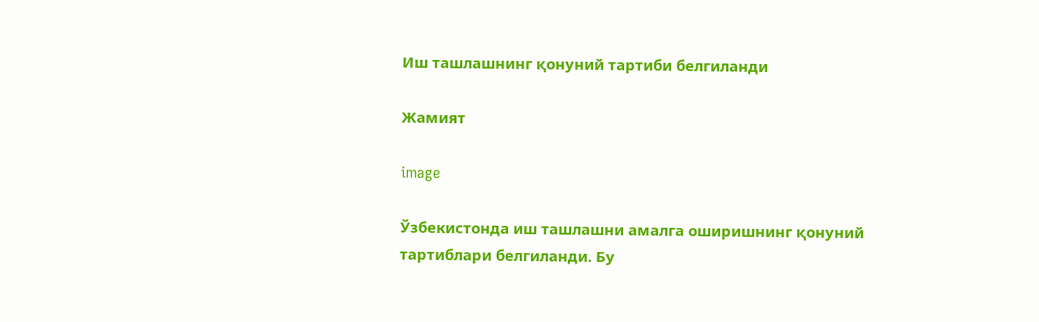Иш ташлашнинг қонуний тартиби белгиланди

Жамият

image

Ўзбекистонда иш ташлашни амалга оширишнинг қонуний тартиблари белгиланди. Бу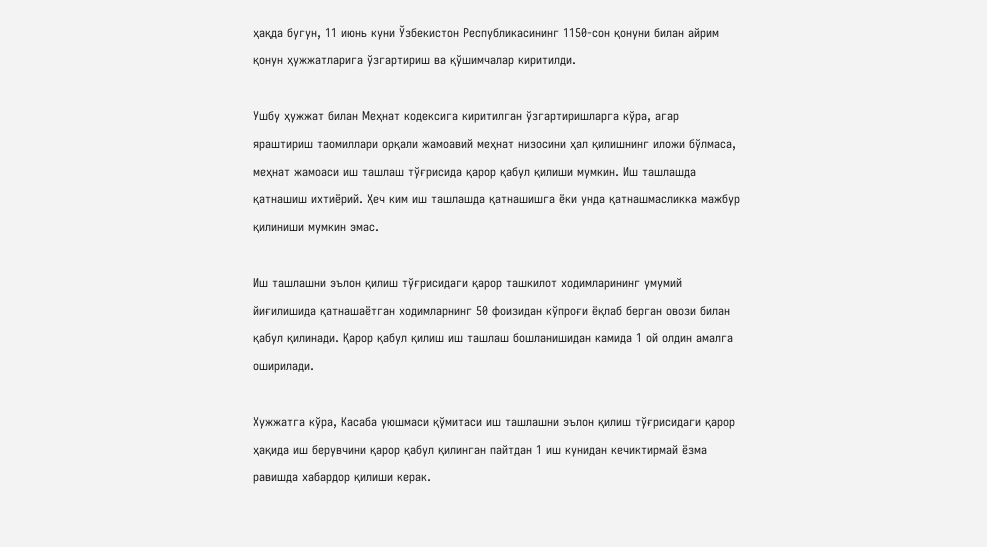ҳақда бугун, 11 июнь куни Ўзбекистон Республикасининг 1150-сон қонуни билан айрим қонун ҳужжатларига ўзгартириш ва қўшимчалар киритилди.

Ушбу ҳужжат билан Меҳнат кодексига киритилган ўзгартиришларга кўра, агар яраштириш таомиллари орқали жамоавий меҳнат низосини ҳал қилишнинг иложи бўлмаса, меҳнат жамоаси иш ташлаш тўғрисида қарор қабул қилиши мумкин. Иш ташлашда қатнашиш ихтиёрий. Ҳеч ким иш ташлашда қатнашишга ёки унда қатнашмасликка мажбур қилиниши мумкин эмас.

Иш ташлашни эълон қилиш тўғрисидаги қарор ташкилот ходимларининг умумий йиғилишида қатнашаётган ходимларнинг 50 фоизидан кўпроғи ёқлаб берган овози билан қабул қилинади. Қарор қабул қилиш иш ташлаш бошланишидан камида 1 ой олдин амалга оширилади.

Хужжатга кўра, Касаба уюшмаси қўмитаси иш ташлашни эълон қилиш тўғрисидаги қарор ҳақида иш берувчини қарор қабул қилинган пайтдан 1 иш кунидан кечиктирмай ёзма равишда хабардор қилиши керак.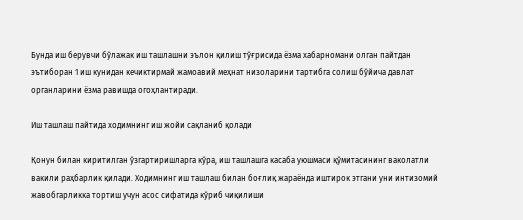Бунда иш берувчи бўлажак иш ташлашни эълон қилиш тўғрисида ёзма хабарномани олган пайтдан эътиборан 1 иш кунидан кечиктирмай жамоавий меҳнат низоларини тартибга солиш бўйича давлат органларини ёзма равишда огоҳлантиради.

Иш ташлаш пайтида ходимнинг иш жойи сақланиб қолади

Қонун билан киритилган ўзгартиришларга кўра, иш ташлашга касаба уюшмаси қўмитасининг ваколатли вакили раҳбарлик қилади. Ходимнинг иш ташлаш билан боғлиқ жараёнда иштирок этгани уни интизомий жавобгарликка тортиш учун асос сифатида кўриб чиқилиши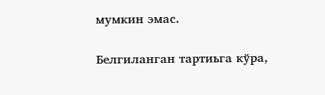мумкин эмас.

Белгиланган тартиьга кўра,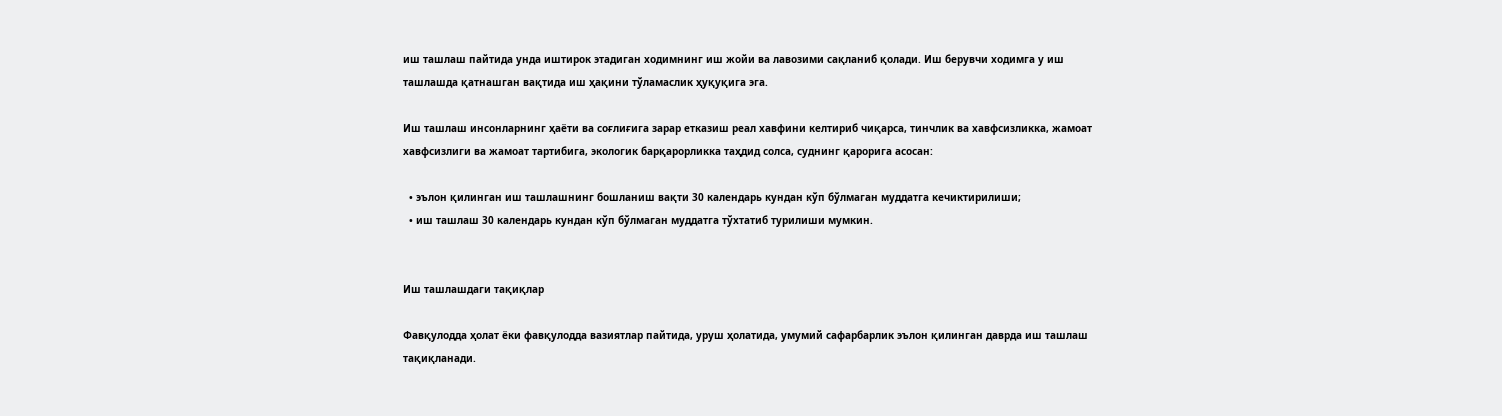иш ташлаш пайтида унда иштирок этадиган ходимнинг иш жойи ва лавозими сақланиб қолади. Иш берувчи ходимга у иш ташлашда қатнашган вақтида иш ҳақини тўламаслик ҳуқуқига эга.

Иш ташлаш инсонларнинг ҳаёти ва соғлиғига зарар етказиш реал хавфини келтириб чиқарса, тинчлик ва хавфсизликка, жамоат хавфсизлиги ва жамоат тартибига, экологик барқарорликка таҳдид солса, суднинг қарорига асосан:

  • эълон қилинган иш ташлашнинг бошланиш вақти 30 календарь кундан кўп бўлмаган муддатга кечиктирилиши;
  • иш ташлаш 30 календарь кундан кўп бўлмаган муддатга тўхтатиб турилиши мумкин.


Иш ташлашдаги тақиқлар

Фавқулодда ҳолат ёки фавқулодда вазиятлар пайтида, уруш ҳолатида, умумий сафарбарлик эълон қилинган даврда иш ташлаш тақиқланади.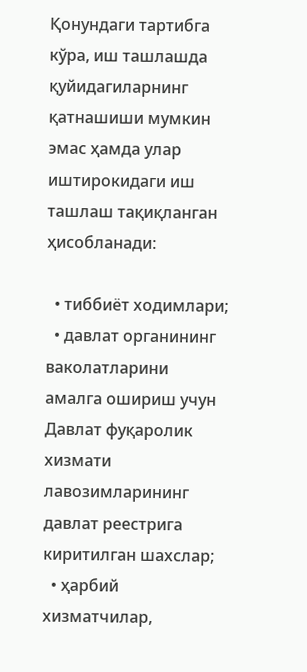Қонундаги тартибга кўра, иш ташлашда қуйидагиларнинг қатнашиши мумкин эмас ҳамда улар иштирокидаги иш ташлаш тақиқланган ҳисобланади:

  • тиббиёт ходимлари;
  • давлат органининг ваколатларини амалга ошириш учун Давлат фуқаролик хизмати лавозимларининг давлат реестрига киритилган шахслар;
  • ҳарбий хизматчилар,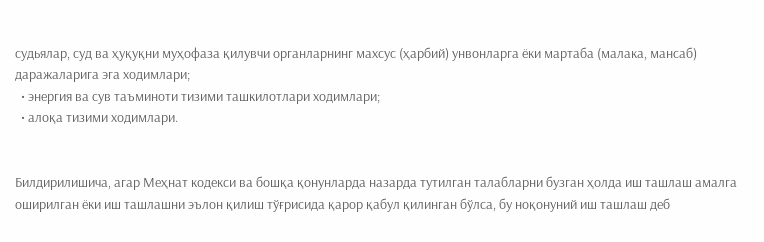судьялар, суд ва ҳуқуқни муҳофаза қилувчи органларнинг махсус (ҳарбий) унвонларга ёки мартаба (малака, мансаб) даражаларига эга ходимлари;
  • энергия ва сув таъминоти тизими ташкилотлари ходимлари;
  • алоқа тизими ходимлари.


Билдирилишича, агар Меҳнат кодекси ва бошқа қонунларда назарда тутилган талабларни бузган ҳолда иш ташлаш амалга оширилган ёки иш ташлашни эълон қилиш тўғрисида қарор қабул қилинган бўлса, бу ноқонуний иш ташлаш деб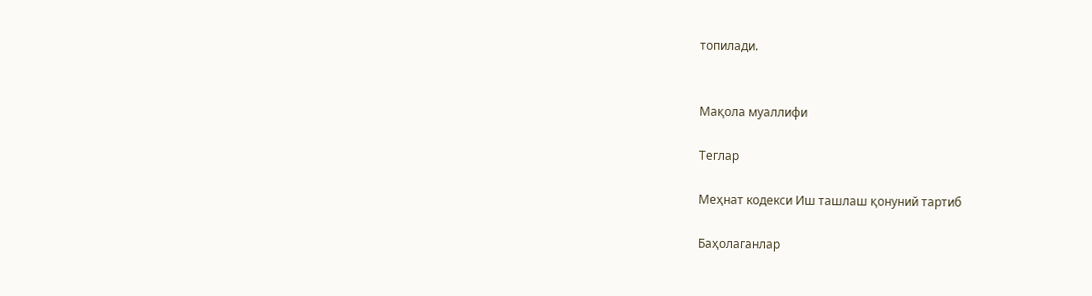топилади.


Мақола муаллифи

Теглар

Меҳнат кодекси Иш ташлаш қонуний тартиб

Баҳолаганлар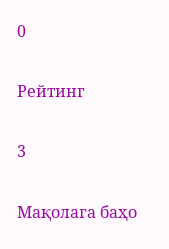0

Рейтинг

3

Мақолага баҳо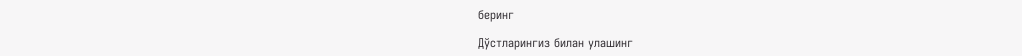беринг

Дўстларингиз билан улашинг